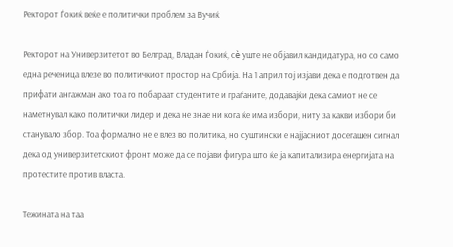Ректорот Ѓокиќ веќе е политички проблем за Вучиќ

Ректорот на Универзитетот во Белград, Владaн Ѓокиќ, сè уште не објавил кандидатура, но со само една реченица влезе во политичкиот простор на Србија. На 1 април тој изјави дека е подготвен да прифати ангажман ако тоа го побараат студентите и граѓаните, додавајќи дека самиот не се наметнувал како политички лидер и дека не знае ни кога ќе има избори, ниту за какви избори би станувало збор. Тоа формално не е влез во политика, но суштински е најјасниот досегашен сигнал дека од универзитетскиот фронт може да се појави фигура што ќе ја капитализира енергијата на протестите против власта.

Тежината на таа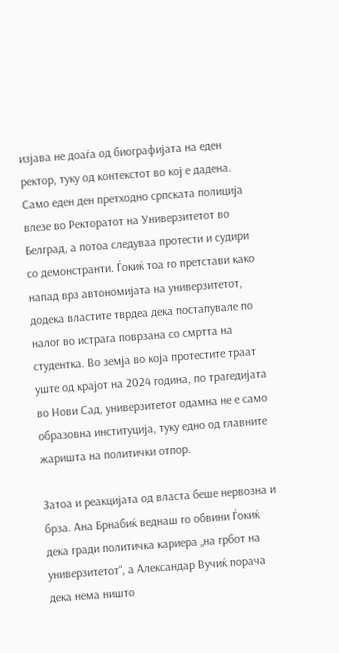изјава не доаѓа од биографијата на еден ректор, туку од контекстот во кој е дадена. Само еден ден претходно српската полиција влезе во Ректоратот на Универзитетот во Белград, а потоа следуваа протести и судири со демонстранти. Ѓокиќ тоа го претстави како напад врз автономијата на универзитетот, додека властите тврдеа дека постапувале по налог во истрага поврзана со смртта на студентка. Во земја во која протестите траат уште од крајот на 2024 година, по трагедијата во Нови Сад, универзитетот одамна не е само образовна институција, туку едно од главните жаришта на политички отпор.

Затоа и реакцијата од власта беше нервозна и брза. Ана Брнабиќ веднаш го обвини Ѓокиќ дека гради политичка кариера „на грбот на универзитетот“, а Александар Вучиќ порача дека нема ништо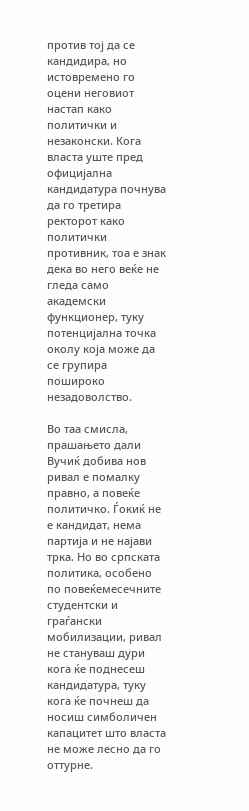против тој да се кандидира, но истовремено го оцени неговиот настап како политички и незаконски. Кога власта уште пред официјална кандидатура почнува да го третира ректорот како политички противник, тоа е знак дека во него веќе не гледа само академски функционер, туку потенцијална точка околу која може да се групира пошироко незадоволство.

Во таа смисла, прашањето дали Вучиќ добива нов ривал е помалку правно, а повеќе политичко. Ѓокиќ не е кандидат, нема партија и не најави трка. Но во српската политика, особено по повеќемесечните студентски и граѓански мобилизации, ривал не стануваш дури кога ќе поднесеш кандидатура, туку кога ќе почнеш да носиш симболичен капацитет што власта не може лесно да го оттурне.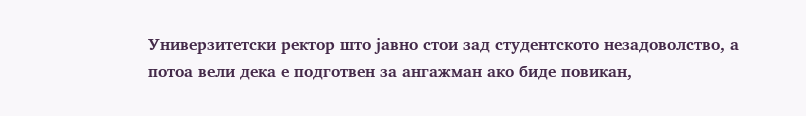Универзитетски ректор што јавно стои зад студентското незадоволство, а потоа вели дека е подготвен за ангажман ако биде повикан,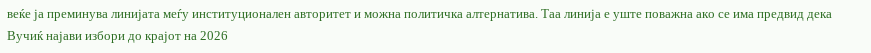веќе ја преминува линијата меѓу институционален авторитет и можна политичка алтернатива. Таа линија е уште поважна ако се има предвид дека Вучиќ најави избори до крајот на 2026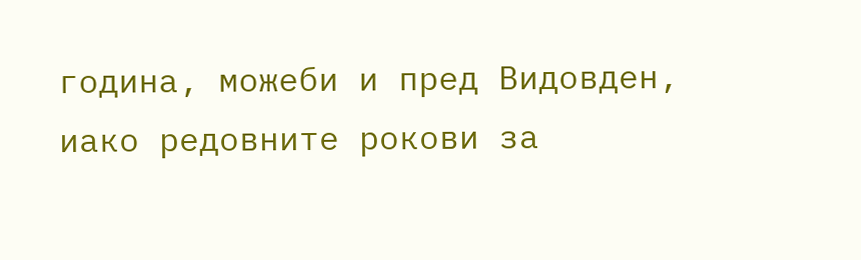година, можеби и пред Видовден, иако редовните рокови за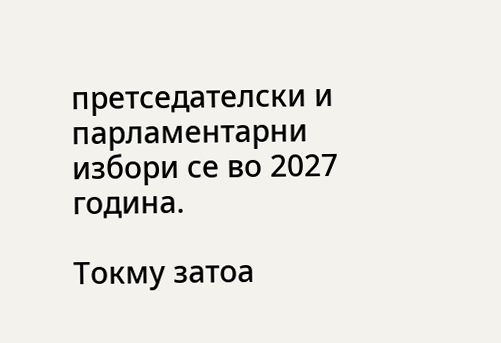претседателски и парламентарни избори се во 2027 година.

Токму затоа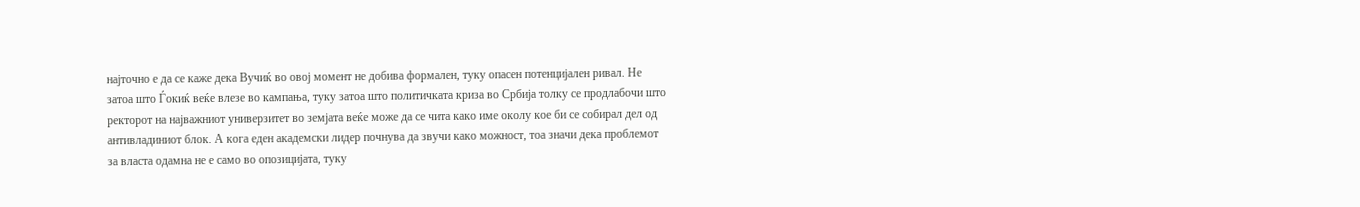најточно е да се каже дека Вучиќ во овој момент не добива формален, туку опасен потенцијален ривал. Не затоа што Ѓокиќ веќе влезе во кампања, туку затоа што политичката криза во Србија толку се продлабочи што ректорот на најважниот универзитет во земјата веќе може да се чита како име околу кое би се собирал дел од антивладиниот блок. А кога еден академски лидер почнува да звучи како можност, тоа значи дека проблемот за власта одамна не е само во опозицијата, туку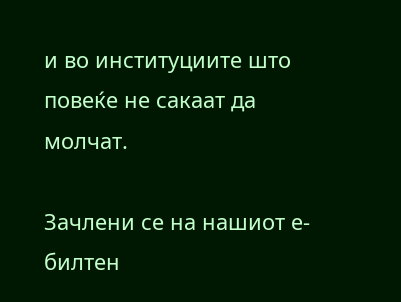и во институциите што повеќе не сакаат да молчат.

Зачлени се на нашиот е-билтен